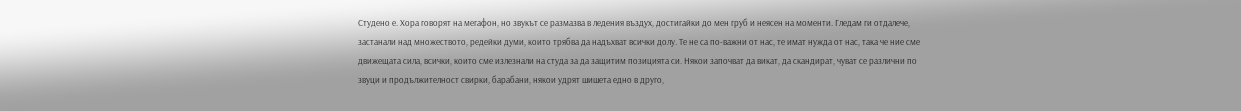Студено е. Хора говорят на мегафон, но звукът се размазва в ледения въздух, достигайки до мен груб и неясен на моменти. Гледам ги отдалече, застанали над множеството, редейки думи, които трябва да надъхват всички долу. Те не са по-важни от нас, те имат нужда от нас, така че ние сме движещата сила, всички, които сме излезнали на студа за да защитим позицията си. Някои започват да викат, да скандират, чуват се различни по звуци и продължителност свирки, барабани, някои удрят шишета едно в друго,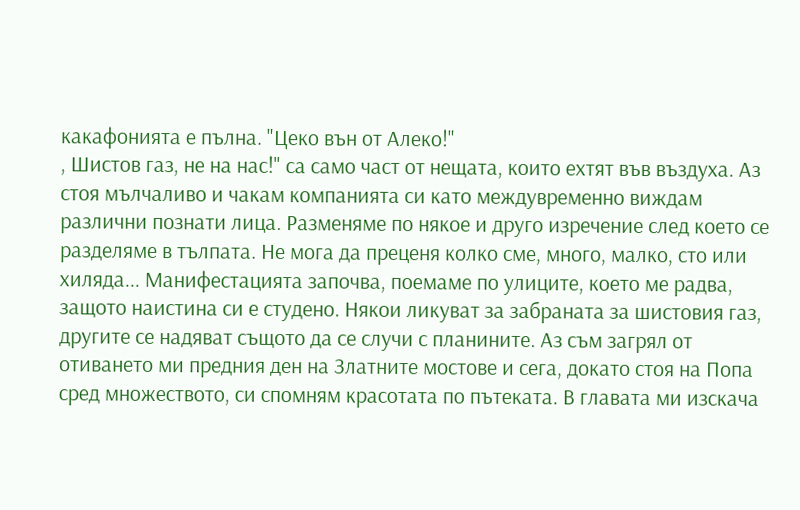какафонията е пълна. "Цеко вън от Алеко!"
, Шистов газ, не на нас!" са само част от нещата, които ехтят във въздуха. Аз стоя мълчаливо и чакам компанията си като междувременно виждам различни познати лица. Разменяме по някое и друго изречение след което се разделяме в тълпата. Не мога да преценя колко сме, много, малко, сто или хиляда... Манифестацията започва, поемаме по улиците, което ме радва, защото наистина си е студено. Някои ликуват за забраната за шистовия газ, другите се надяват същото да се случи с планините. Аз съм загрял от отиването ми предния ден на Златните мостове и сега, докато стоя на Попа сред множеството, си спомням красотата по пътеката. В главата ми изскача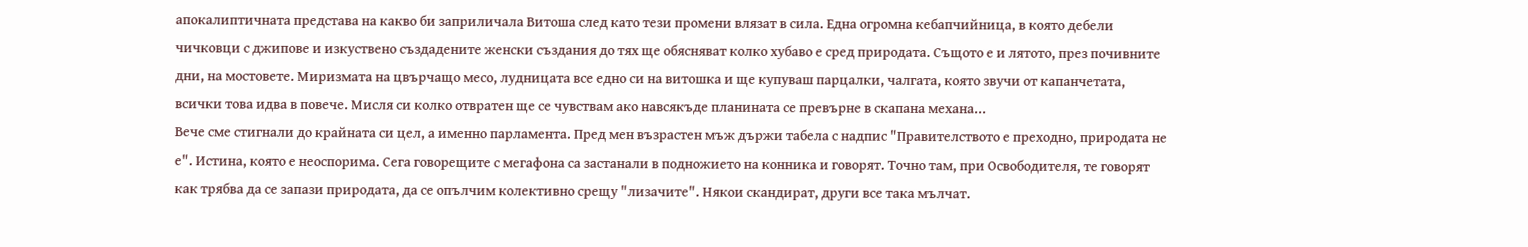апокалиптичната представа на какво би заприличала Витоша след като тези промени влязат в сила. Една огромна кебапчийница, в която дебели чичковци с джипове и изкуствено създадените женски създания до тях ще обясняват колко хубаво е сред природата. Същото е и лятото, през почивните дни, на мостовете. Миризмата на цвърчащо месо, лудницата все едно си на витошка и ще купуваш парцалки, чалгата, която звучи от капанчетата, всички това идва в повече. Мисля си колко отвратен ще се чувствам ако навсякъде планината се превърне в скапана механа...
Вече сме стигнали до крайната си цел, а именно парламента. Пред мен възрастен мъж държи табела с надпис "Правителството е преходно, природата не е". Истина, която е неоспорима. Сега говорещите с мегафона са застанали в подножието на конника и говорят. Точно там, при Освободителя, те говорят как трябва да се запази природата, да се опълчим колективно срещу "лизачите". Някои скандират, други все така мълчат.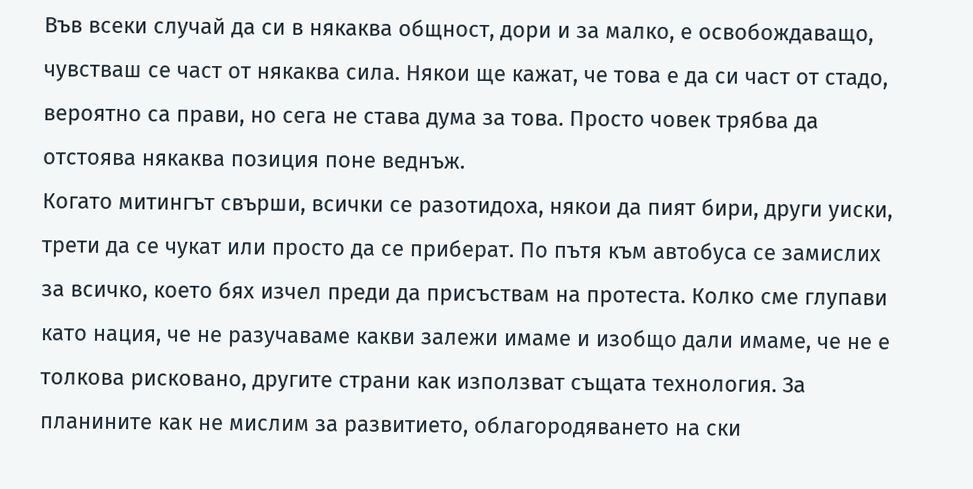Във всеки случай да си в някаква общност, дори и за малко, е освобождаващо, чувстваш се част от някаква сила. Някои ще кажат, че това е да си част от стадо, вероятно са прави, но сега не става дума за това. Просто човек трябва да отстоява някаква позиция поне веднъж.
Когато митингът свърши, всички се разотидоха, някои да пият бири, други уиски, трети да се чукат или просто да се приберат. По пътя към автобуса се замислих за всичко, което бях изчел преди да присъствам на протеста. Колко сме глупави като нация, че не разучаваме какви залежи имаме и изобщо дали имаме, че не е толкова рисковано, другите страни как използват същата технология. За планините как не мислим за развитието, облагородяването на ски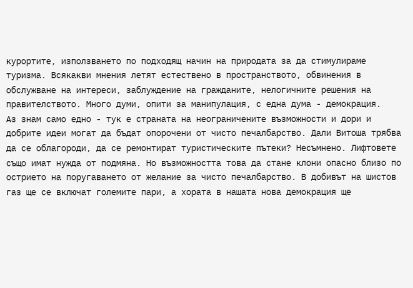курортите, използването по подходящ начин на природата за да стимулираме туризма. Всякакви мнения летят естествено в пространството, обвинения в обслужване на интереси, заблуждение на гражданите, нелогичните решения на правителството. Много думи, опити за манипулация, с една дума - демокрация.
Аз знам само едно - тук е страната на неограничените възможности и дори и добрите идеи могат да бъдат опорочени от чисто печалбарство. Дали Витоша трябва да се облагороди, да се ремонтират туристическите пътеки? Несъмнено. Лифтовете също имат нужда от подмяна. Но възможността това да стане клони опасно близо по острието на поругаването от желание за чисто печалбарство. В добивът на шистов газ ще се включат големите пари, а хората в нашата нова демокрация ще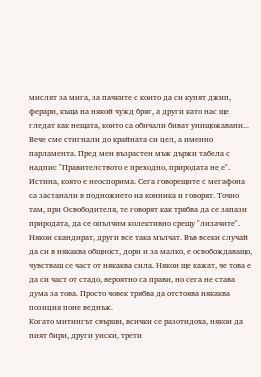мислят за мига, за пачките с които да си купят джип, ферари, къща на някой чужд бряг, а други като нас ще гледат как нещата, които са обичали биват унищожавани...
Вече сме стигнали до крайната си цел, а именно парламента. Пред мен възрастен мъж държи табела с надпис "Правителството е преходно, природата не е". Истина, която е неоспорима. Сега говорещите с мегафона са застанали в подножието на конника и говорят. Точно там, при Освободителя, те говорят как трябва да се запази природата, да се опълчим колективно срещу "лизачите". Някои скандират, други все така мълчат. Във всеки случай да си в някаква общност, дори и за малко, е освобождаващо, чувстваш се част от някаква сила. Някои ще кажат, че това е да си част от стадо, вероятно са прави, но сега не става дума за това. Просто човек трябва да отстоява някаква позиция поне веднъж.
Когато митингът свърши, всички се разотидоха, някои да пият бири, други уиски, трети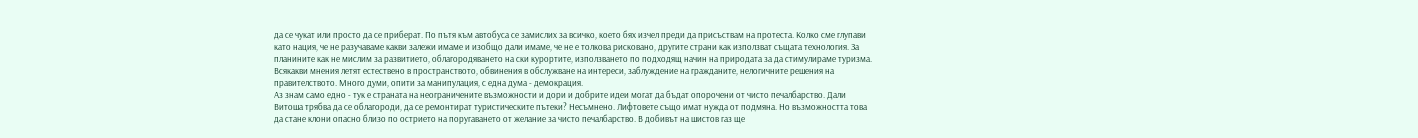да се чукат или просто да се приберат. По пътя към автобуса се замислих за всичко, което бях изчел преди да присъствам на протеста. Колко сме глупави като нация, че не разучаваме какви залежи имаме и изобщо дали имаме, че не е толкова рисковано, другите страни как използват същата технология. За планините как не мислим за развитието, облагородяването на ски курортите, използването по подходящ начин на природата за да стимулираме туризма. Всякакви мнения летят естествено в пространството, обвинения в обслужване на интереси, заблуждение на гражданите, нелогичните решения на правителството. Много думи, опити за манипулация, с една дума - демокрация.
Аз знам само едно - тук е страната на неограничените възможности и дори и добрите идеи могат да бъдат опорочени от чисто печалбарство. Дали Витоша трябва да се облагороди, да се ремонтират туристическите пътеки? Несъмнено. Лифтовете също имат нужда от подмяна. Но възможността това да стане клони опасно близо по острието на поругаването от желание за чисто печалбарство. В добивът на шистов газ ще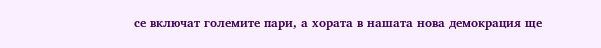се включат големите пари, а хората в нашата нова демокрация ще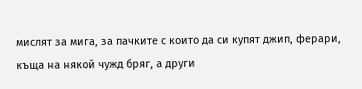мислят за мига, за пачките с които да си купят джип, ферари, къща на някой чужд бряг, а други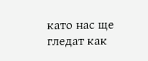като нас ще гледат как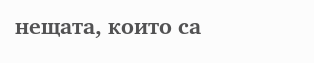нещата, които са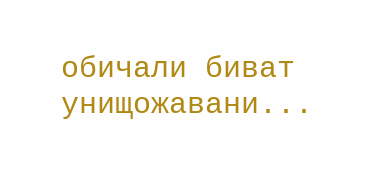обичали биват унищожавани...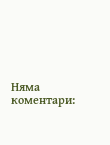Няма коментари: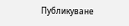Публикуване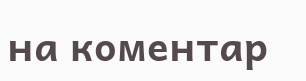на коментар